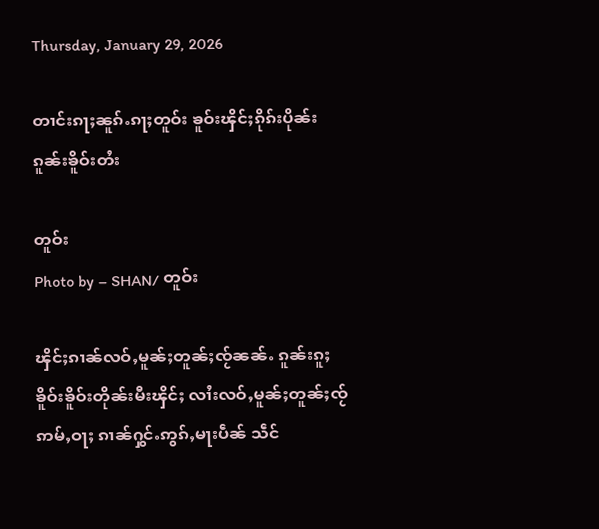Thursday, January 29, 2026

တၢင်းၵႃႈၼူၵ်ႉၵႃႈတူဝ်း ၶူဝ်းၾိင်ႈၵိုၵ်းပိုၼ်းၵူၼ်းၶိူဝ်းတႆး

တူဝ်း
Photo by – SHAN/ တူဝ်း

ၾိင်ႈၵၢၼ်လဝ်ႇမူၼ်ႈတူၼ်ႈၸႂ်ၼၼ်ႉ ၵူၼ်းၵူႈၶိူဝ်းၶိူဝ်းတိုၼ်းမီးၾိင်ႈ လၢႆးလဝ်ႇမူၼ်ႈတူၼ်ႈၸႂ် ဢမ်ႇဝႃႈ ၵၢၼ်ႁွင်ႉဢွၵ်ႇမႃးပဵၼ် သဵင်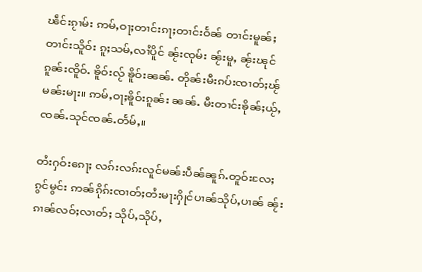ၽဵင်းၵႂၢမ်း ဢမ်ႇဝႃႈတၢင်းၵႃႈတၢင်းဝႅၼ် တၢင်းမူၼ်ႈတၢင်းသိူဝ်း ၵူႈသမ်ႇလၢႆပိူင် ၼႂ်းၸုမ်း ၼႂ်းမူႇ ၼႂ်းၽုင် ၵူၼ်းၸိူဝ်ႉ ၶိူဝ်းလႂ် ၶိူဝ်းၼၼ်ႉ တိုၼ်းမီးၵပ်းၸၢတ်ႈၽႂ်မၼ်းမႃး။ ဢမ်ႇဝႃႈၶိူဝ်းၵူၼ်း ၼၼ်ႉ မီးတၢင်းၶိုၼ်ႈယႂ်ႇၸၼ်ႉသုင်ၸၼ်ႉတႅမ်ႇ။

တႆးႁဝ်းၵေႃႈ လၵ်းလၵ်းလူင်မၼ်းပဵၼ်ၼူၵ်ႉတူဝ်းလႄႈၵွင်မွင်း ဢၼ်ၵိုၵ်းၸၢတ်ႈတႆးမႃးႁိုင်ပၢၼ်သိုပ်ႇပၢၼ် ၼႂ်းၵၢၼ်လဝ်ႈလၢတ်ႈ သိုပ်ႇသိုပ်ႇ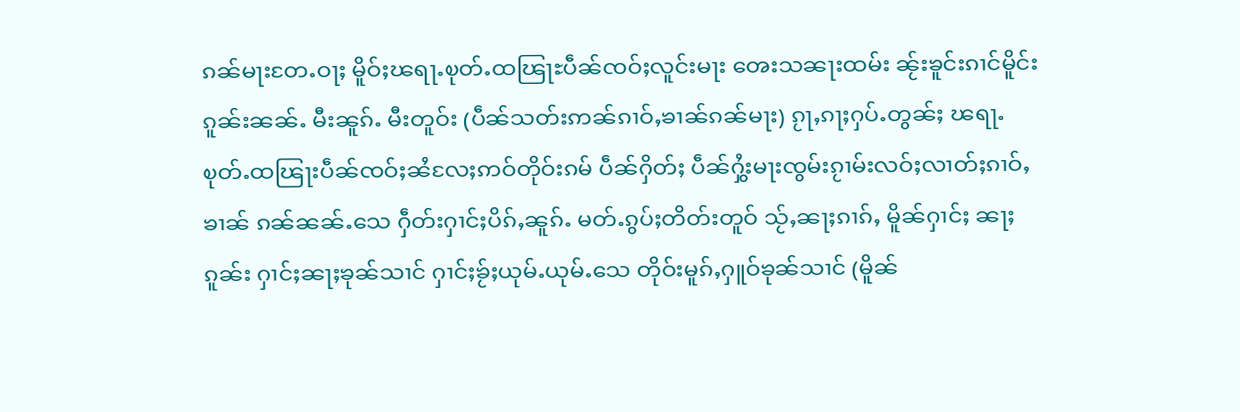ၵၼ်မႃးတႄႉဝႃႈ မိူဝ်ႈၽရႃႉၿုတ်ႉထၽြႃႊပဵၼ်ၸဝ်ႈလူင်းမႃး ၻေးသၼႃးထမ်း ၼႂ်းၶူင်းၵၢင်မိူင်းၵူၼ်းၼၼ်ႉ မီးၼူၵ်ႉ မီးတူဝ်း (ပဵၼ်သတ်းဢၼ်ၵၢဝ်ႇၶၢၼ်ၵၼ်မႃး) ၵႂႃႇၵႃႈႁပ်ႉတွၼ်ႈ ၽရႃႉၿုတ်ႉထၽြႃးပဵၼ်ၸဝ်ႈၼႆလႄႈဢဝ်တိုဝ်းၵမ် ပဵၼ်ႁိတ်ႈ ပဵၼ်ႁွႆးမႃးၸွမ်းၵႂၢမ်းလဝ်ႈလၢတ်ႈၵၢဝ်ႇၶၢၼ် ၵၼ်ၼၼ်ႉသေ ႁဵတ်းႁၢင်ႈပိၵ်ႇၼူၵ်ႉ မတ်ႉၵွပ်ႈတိတ်းတူဝ် သႂ်ႇၼႃႈၵၢၵ်ႇ မိူၼ်ႁၢင်ႈ ၼႃႈၵူၼ်း ႁၢင်ႈၼႃႈၶုၼ်သၢင် ႁၢင်ႈၶႂ်ႈယုမ်ႉယုမ်ႉသေ တိုဝ်းမူၵ်ႇႁူဝ်ၶုၼ်သၢင် (မိူၼ်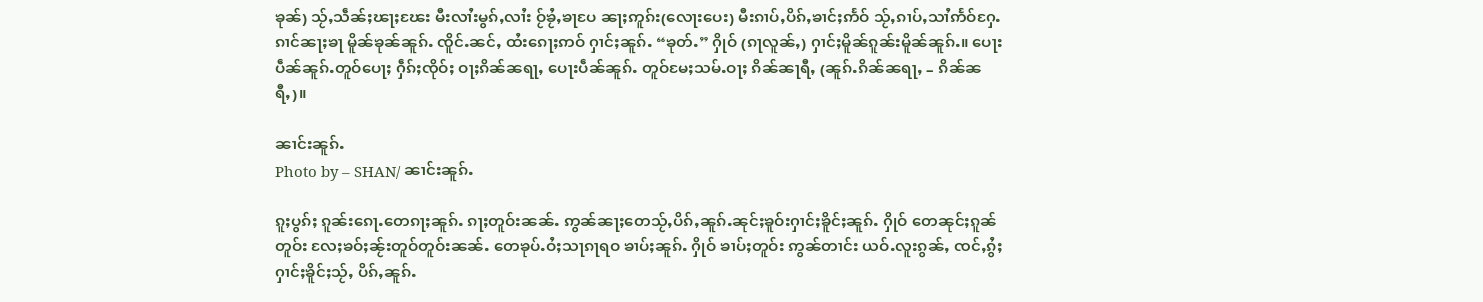ၶုၼ်) သႂ်ႇသဵၼ်ႈၽႃႈၽႄး မီးလၢႆးမွၵ်ႇလၢႆး ဝႂ်ၶႂႆႇၶႃပႄ ၼႃႈဢူၵ်း(လေႃးပေး) မီးၵၢပ်ႇပိၵ်ႇၶၢင်ႈဢႅဝ် သႂ်ႇၵၢပ်ႇသၢႆဢႅဝ်ႁႄႉၵၢင်ၼႃႈၶႃ မိူၼ်ၶုၼ်ၼူၵ်ႉ ၸိူင်ႉၼင်ႇ ထႆးၵေႃႈဢဝ် ႁၢင်ႈၼူၵ်ႉ “ၶုတ်ႉ” ႁိုဝ် (ၵႃလူၼ်ႇ) ႁၢင်ႈမိူၼ်ၵူၼ်းမိူၼ်ၼူၵ်ႉ။ ပေႃးပဵၼ်ၼူၵ်ႉတူဝ်ပေႃႈ ႁဵၵ်ႈၸိုဝ်ႈ ဝႃႈၵိၼ်ၼရႃႇ ပေႃးပဵၼ်ၼူၵ်ႉ တူဝ်မႄႈသမ်ႉဝႃႈ ၵိၼ်ၼႃရီႇ (ၼူၵ်ႉၵိၼ်ၼရႃႇ – ၵိၼ်ၼရီႇ)။

ၼၢင်းၼူၵ်ႉ
Photo by – SHAN/ ၼၢင်းၼူၵ်ႉ

ၵူႈပွၵ်ႈ ၵူၼ်းၵေႃႉတေၵႃႈၼူၵ်ႉ ၵႃႈတူဝ်းၼၼ်ႉ ဢွၼ်ၼႃႈတေသႂ်ႇပိၵ်ႇၼူၵ်ႉၼုင်ႈၶူဝ်းႁၢင်ႈၶိူင်ႈၼူၵ်ႉ ႁိုဝ် တေၼုင်ႈၵူၼ်တူဝ်း လႄႈၶဝ်ႈၼႂ်းတူဝ်တူဝ်းၼၼ်ႉ တေၶုပ်ႉဝႆႈသႃၵႃရဝ ၶၢပ်ႈၼူၵ်ႉ ႁိုဝ် ၶၢပ်ႈတူဝ်း ဢွၼ်တၢင်း ယဝ်ႉလူးၵွၼ်ႇ ၸင်ႇၵွႆႈႁၢင်ႈၶိူင်ႈသႂ်ႇ ပိၵ်ႇၼူၵ်ႉ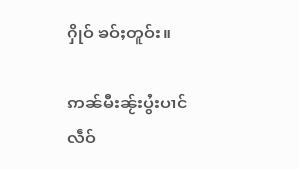ႁိုဝ် ၶဝ်ႈတူဝ်း။

ဢၼ်မီးၼႂ်းပွႆးပၢင်လဵဝ်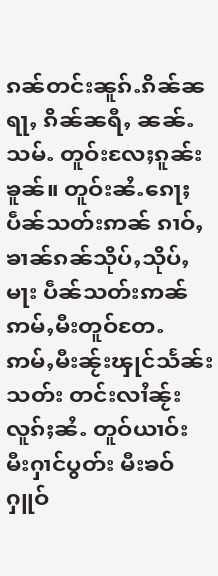ၵၼ်တင်းၼူၵ်ႉၵိၼ်ၼရႃႇ ၵိၼ်ၼရီႇ ၼၼ်ႉသမ်ႉ တူဝ်းလႄႈၵူၼ်းၶူၼ်။ တူဝ်းၼႆႉၵေႃႈ ပဵၼ်သတ်းဢၼ် ၵၢဝ်ႇၶၢၼ်ၵၼ်သိုပ်ႇသိုပ်ႇမႃး ပဵၼ်သတ်းဢၼ်ဢမ်ႇမီးတူဝ်တႄႉ ဢမ်ႇမီးၼႂ်းၾုင်သႅၼ်းသတ်း တင်းလၢႆၼႂ်းလူၵ်ႈၼႆႉ တူဝ်ယၢဝ်း မီးႁၢင်ပွတ်း မီးၶဝ် ႁူဝ်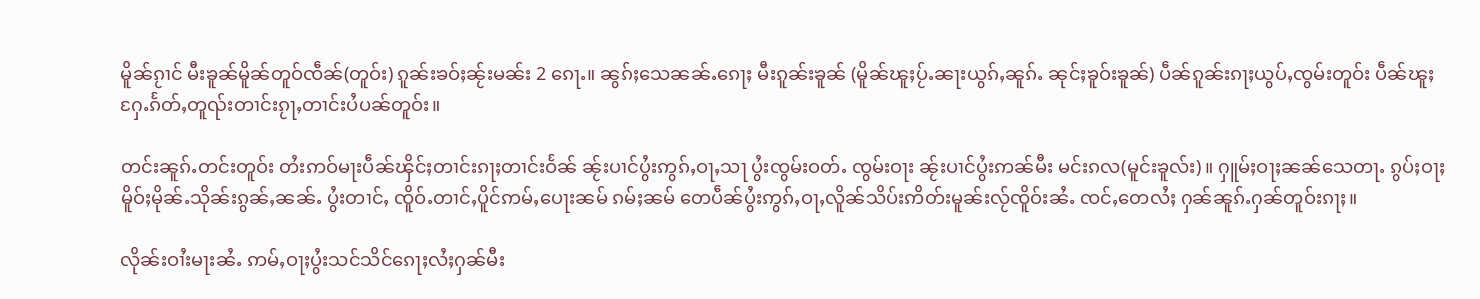မိူၼ်ၵႂၢင် မီးၶူၼ်မိူၼ်တူဝ်ၸဵၼ်(တူဝ်း) ၵူၼ်းၶဝ်ႈၼႂ်းမၼ်း 2 ၵေႃႉ။ ၼွၵ်ႈသေၼၼ်ႉၵေႃႈ မီးၵူၼ်းၶူၼ် (မိူၼ်ၽူႈပႂ်ႉၼႃးယွၵ်ႇၼူၵ်ႉ ၼုင်ႈၶူဝ်းၶူၼ်) ပဵၼ်ၵူၼ်းၵႃႈယွပ်ႇၸွမ်းတူဝ်း ပဵၼ်ၽူႈႁႄႉၵႅတ်ႇတူၺ်းတၢင်းၵႂႃႇတၢင်းပႆပၼ်တူဝ်း။

တင်းၼူၵ်ႉတင်းတူဝ်း တႆးဢဝ်မႃးပဵၼ်ၾိင်ႈတၢင်းၵႃႈတၢင်းဝႅၼ် ၼႂ်းပၢင်ပွႆးဢွၵ်ႇဝႃႇသႃ ပွႆးၸွမ်းဝတ်ႉ ၸွမ်းဝႃး ၼႂ်းပၢင်ပွႆးဢၼ်မီး မင်းၵလ(မူင်းၶူလ်း)။ ႁူမ်ႈဝႃႈၼၼ်သေတႃႉ ၵွပ်ႈဝႃႈမိူဝ်ႈမိုၼ်ႉသိုၼ်းၵွၼ်ႇၼၼ်ႉ ပွႆးတၢင်ႇ ၸိူဝ်ႉတၢင်ႇပိူင်ဢမ်ႇပေႃးၼမ် ၵမ်ႈၼမ် တေပဵၼ်ပွႆးဢွၵ်ႇဝႃႇလိူၼ်သိပ်းဢိတ်းမူၼ်းလႂ်ၸိူဝ်းၼႆႉ ၸင်ႇတေလႆႈ ႁၼ်ၼူၵ်ႉႁၼ်တူဝ်းၵႃႈ။

လိုၼ်းဝၢႆးမႃးၼႆႉ ဢမ်ႇဝႃႈပွႆးသင်သိင်ၵေႃႈလႆႈႁၼ်မီး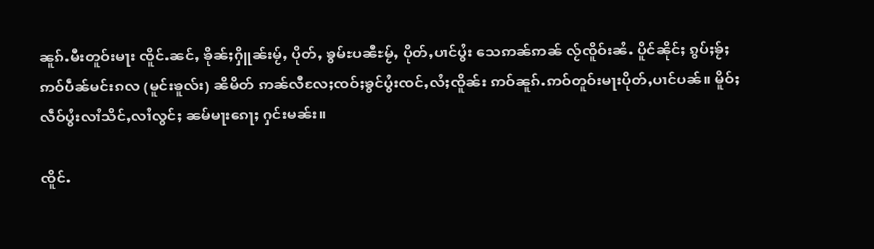ၼူၵ်ႉမီးတူဝ်းမႃး ၸိူင်ႉၼင်ႇ ၶိုၼ်ႈႁိူၼ်းမႂ်ႇ ပိုတ်ႇ ၶွမ်ႊပၼီႊမႂ်ႇ ပိုတ်ႇပၢင်ပွႆး သေဢၼ်ဢၼ် လႂ်ၸိူဝ်းၼႆႉ ပိူင်ၼိုင်ႈ ၵွပ်ႈၶႂ်ႈဢဝ်ပဵၼ်မင်းၵလ (မူင်းၶူလ်း) ၼိမိတ် ဢၼ်လီလႄႈၸဝ်ႈၶွင်ပွႆးၸင်ႇလႆႈၸိူၼ်း ဢဝ်ၼူၵ်ႉဢဝ်တူဝ်းမႃးပိုတ်ႇပၢင်ပၼ်။ မိူဝ်ႈလဵဝ်ပွႆးလၢႆသိင်ႇလၢႆလွင်ႈ ၼမ်မႃးၵေႃႈ ႁင်းမၼ်း။

ၸိူင်ႉ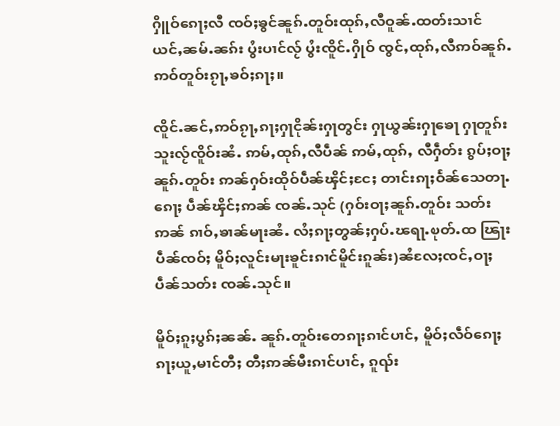ႁိူဝ်ၵေႃႈလီ ၸဝ်ႈၶွင်ၼူၵ်ႉတူဝ်းထုၵ်ႇလီဝူၼ်ႉထတ်းသၢင် ယင်ႇၼမ်ႉၼၵ်း ပွႆးပၢင်လႂ် ပွႆးၸိူင်ႉႁိုဝ် ၸွင်ႇထုၵ်ႇလီဢဝ်ၼူၵ်ႉ ဢဝ်တူဝ်းၵႂႃႇၶဝ်ႈၵႃႈ။

ၸိူင်ႉၼင်ႇဢဝ်ၵႂႃႇၵႃႈႁႃငိုၼ်းႁႃတွင်း ႁႃယွၼ်းႁႃၶေႃ ႁႃတူၵ်းသူးလႂ်ၸိူဝ်းၼႆႉ ဢမ်ႇထုၵ်ႇလီပဵၼ် ဢမ်ႇထုၵ်ႇ လီႁဵတ်း ၵွပ်ႈဝႃႈ ၼူၵ်ႉတူဝ်း ဢၼ်ႁဝ်းထိုဝ်ပဵၼ်ၾိင်ႈငႄႈ တၢင်းၵႃႈဝႅၼ်သေတႃႉၵေႃႈ ပဵၼ်ၾိင်ႈဢၼ် ၸၼ်ႉသုင် (ႁဝ်းဝႃႈၼူၵ်ႉတူဝ်း သတ်းဢၼ် ၵၢဝ်ႇၶၢၼ်မႃးၼႆႉ လႆႈၵႃႈတွၼ်ႈႁပ်ႉၽရႃႉၿုတ်ႉထ ၽြႃးပဵၼ်ၸဝ်ႈ မိူဝ်ႈလူင်းမႃးၶူင်းၵၢင်မိူင်းၵူၼ်း)ၼႆလႄႈၸင်ႇဝႃႈ ပဵၼ်သတ်း ၸၼ်ႉသုင်။

မိူဝ်ႈၵူႈပွၵ်ႈၼၼ်ႉ ၼူၵ်ႉတူဝ်းတေၵႃႈၵၢင်ပၢင်ႇ မိူဝ်ႈလဵဝ်ၵေႃႈၵႃႈယူႇမၢင်တီႈ တီႈဢၼ်မီးၵၢင်ပၢင်ႇ ၵူၺ်း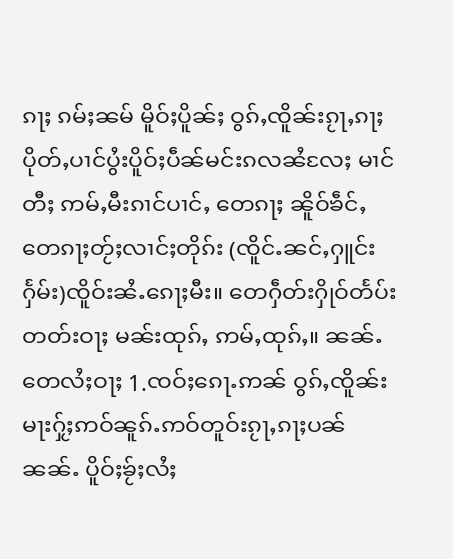ၵႃႈ ၵမ်ႈၼမ် မိူဝ်ႈပိူၼ်ႈ ဝွၵ်ႇၸိူၼ်းၵႂႃႇၵႃႈပိုတ်ႇပၢင်ပွႆးပိူဝ်ႈပဵၼ်မင်းၵလၼႆလႄႈ မၢင်တီႈ ဢမ်ႇမီးၵၢင်ပၢင်ႇ တေၵႃႈ ၼိူဝ်ၶဵင်ႇ တေၵႃႈတႂ်ႈလၢင်ႈတိုၵ်း (ၸိူင်ႉၼင်ႇႁူင်းႁႅမ်း)ၸိူဝ်းၼႆႉၵေႃႈမီး။ တေႁဵတ်းႁိုဝ်တႅပ်းတတ်းဝႃႈ မၼ်းထုၵ်ႇ ဢမ်ႇထုၵ်ႇ။ ၼၼ်ႉတေလႆႈဝႃႈ 1.ၸဝ်ႈၵေႃႉဢၼ် ဝွၵ်ႇၸိူၼ်းမႃးႁႂ်ႈဢဝ်ၼူၵ်ႉဢဝ်တူဝ်းၵႂႃႇၵႃႈပၼ်ၼၼ်ႉ ပိူဝ်ႈၶႂ်ႈလႆႈ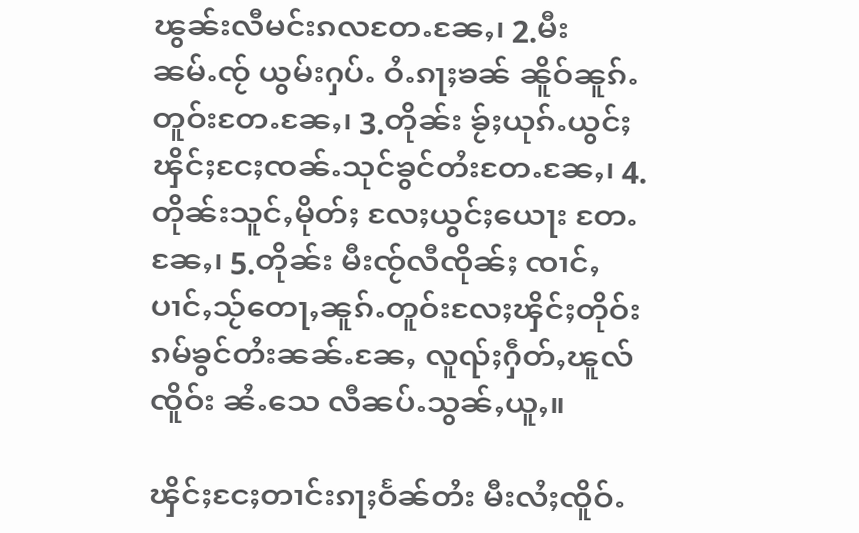ၽွၼ်းလီမင်းၵလတႄႉၼႄႇ၊ 2.မီးၼမ်ႉၸႂ် ယွမ်းႁပ်ႉ ဝႆႉၵႃႈၶၼ် ၼိူဝ်ၼူၵ်ႉတူဝ်းတႄႉၼႄႇ၊ 3.တိုၼ်း ၶႂ်ႈယုၵ်ႉယွင်ႈၾိင်ႈငႄႈၸၼ်ႉသုင်ၶွင်တႆးတႄႉၼႄႇ၊ 4. တိုၼ်းသူင်ႇမိုတ်ႈ လႄႈယွင်ႈယေႃး တႄႉၼႄႇ၊ 5.တိုၼ်း မီးၸႂ်လီၸိုၼ်ႈ ၸၢင်ႇပၢင်ႇသႂ်တေႃႇၼူၵ်ႉတူဝ်းလႄႈၾိင်ႈတိုဝ်းၵမ်ၶွင်တႆးၼၼ်ႉၼႄႇ လူၺ်ႈႁဵတ်ႇၽူလ် ၸိူဝ်း ၼႆႉသေ လီၼပ်ႉသွၼ်ႇယူႇ။

ၾိင်ႈငႄႈတၢင်းၵႃႈဝႅၼ်တႆး မီးလႆႈၸိူဝ်ႉ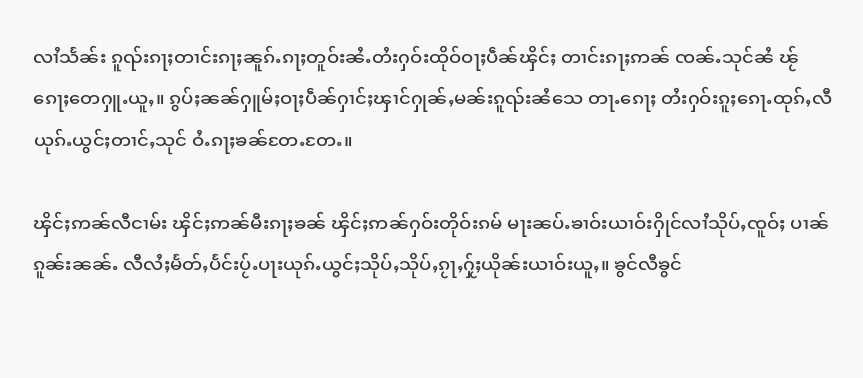လၢႆသႅၼ်း ၵူၺ်းၵႃႈတၢင်းၵႃႈၼူၵ်ႉၵႃႈတူဝ်းၼႆႉတႆးႁဝ်းထိုဝ်ဝႃႈပဵၼ်ၾိင်ႈ တၢင်းၵႃႈဢၼ် ၸၼ်ႉသုင်ၼႆ ၽႂ်ၵေႃႈတေႁူႉယူႇ။ ၵွပ်ႈၼၼ်ႁူမ်ႈဝႃႈပဵၼ်ႁၢင်ႈၾၢင်ႁုၼ်ႇမၼ်းၵူၺ်းၼႆသေ တႃႉၵေႃႈ တႆးႁဝ်းၵူႈၵေႃႉထုၵ်ႇလီ ယုၵ်ႉယွင်ႈတၢင်ႇသုင် ဝႆႉၵႃႈၶၼ်တႄႉတႄႉ။

ၾိင်ႈဢၼ်လီငၢမ်း ၾိင်ႈဢၼ်မီးၵႃႈၶၼ် ၾိင်ႈဢၼ်ႁဝ်းတိုဝ်းၵမ် မႃးၼပ်ႉၶၢဝ်းယၢဝ်းႁိုင်လၢႆသိုပ်ႇၸူဝ်ႈ ပၢၼ်ၵူၼ်းၼၼ်ႉ လီလႆႈမႅတ်ႇပႅင်းပႂ်ႉပႃးယုၵ်ႉယွင်ႈသိုပ်ႇသိုပ်ႇၵႂႃႇႁႂ်ႈယိုၼ်းယၢဝ်းယူႇ။ ၶွင်လီၶွင်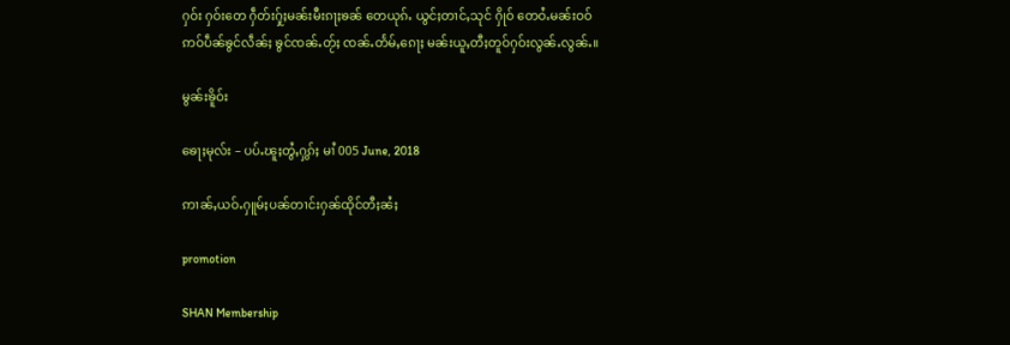ႁဝ်း ႁဝ်းတေ ႁဵတ်းႁႂ်ႈမၼ်းမီးၵႃႈၶၼ် တေယုၵ်ႉ ယွင်ႈတၢင်ႇသုင် ႁိုဝ် တေဝႆႉမၼ်းဝဝ် ဢဝ်ပဵၼ်ၶွင်လဵၼ်ႈ ၶွင်ၸၼ်ႉတႂ်ႈ ၸၼ်ႉတႅမ်ႇၵေႃႈ မၼ်းယူႇတီႈတူဝ်ႁဝ်းလွၼ်ႉလွၼ်ႉ။

မွၼ်းၶိူဝ်း

ၶေႃႈမုလ်း – ပပ်ႉၽူႈတွႆႇႁွၵ်ႈ မၢႆ 005 June, 2018

ဢၢၼ်ႇယဝ်ႉႁူမ်ႈပၼ်တၢင်းႁၼ်ထိုင်တီႈၼႆႈ

promotion

SHAN Membership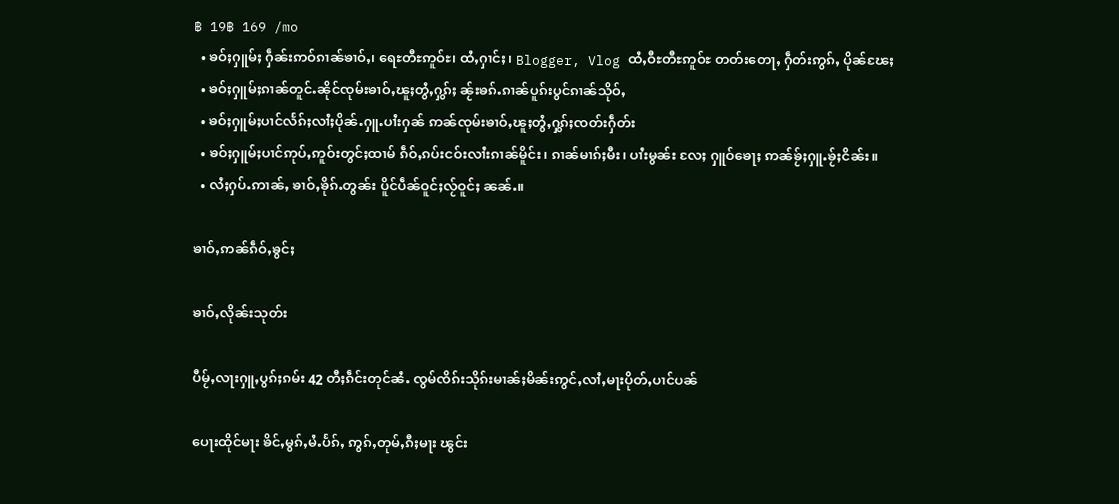฿ 19฿ 169 /mo
  • ၶဝ်ႈႁူမ်ႈ ႁဵၼ်းဢဝ်ၵၢၼ်ၶၢဝ်ႇ၊ ရေႊတီႊဢူဝ်ႊ၊ ထႆႇႁၢင်ႈ၊ Blogger, Vlog ထႆႇဝီႊတီႊဢူဝ်ႊ တတ်းတေႃႇ ႁဵတ်းဢွၵ်ႇ ပိုၼ်ၽႄႈ
  • ၶဝ်ႈႁူမ်ႈၵၢၼ်တူင်ႉၼိုင်ၸုမ်းၶၢဝ်ႇၽူႈတွႆႇႁွၵ်ႈ ၼႂ်းၶၵ်ႉၵၢၼ်ပူၵ်းပွင်ၵၢၼ်သိုဝ်ႇ
  • ၶဝ်ႈႁူမ်ႈပၢင်လႅၵ်ႈလၢႆႈပိုၼ်ႉႁူႉပၢႆးႁၼ် ဢၼ်ၸုမ်းၶၢဝ်ႇၽူႈတွႆႇႁွၵ်ႈၸတ်းႁဵတ်း
  • ၶဝ်ႈႁူမ်ႈပၢင်ဢုပ်ႇဢူဝ်းတွင်ႈထၢမ် ၵဵဝ်ႇၵပ်းငဝ်းလၢႆးၵၢၼ်မိူင်း၊ ၵၢၼ်မၢၵ်ႈမီး၊ ပၢႆးမွၼ်း လႄႈ ႁူဝ်ၶေႃႈ ဢၼ်ၶႂ်ႈႁူႉၶႂ်ႈငိၼ်း။
  • လႆႈႁပ်ႉဢၢၼ်ႇ ၶၢဝ်ႇၶိုၵ်ႉတွၼ်း ပိူင်ပဵၼ်ဝူင်ႈလႂ်ဝူင်ႈ ၼၼ်ႉ။

ၶၢဝ်ႇဢၼ်ၵဵဝ်ႇၶွင်ႈ

ၶၢဝ်ႇလိုၼ်းသုတ်း

ပီမႂ်ႇလႃးႁူႇပွၵ်ႈၵမ်း 42 တီႈၵဵင်းတုင်ၼႆႉ ၸွမ်ၸိၵ်းသိုၵ်းမၢၼ်ႈမိၼ်းဢွင်ႇလၢႆႇမႃးပိုတ်ႇပၢင်ပၼ်

ပေႃးထိုင်မႃး ၶိင်ႇမွၵ်ႇမႆႉပႅၵ်ႇ ဢွၵ်ႇတုမ်ႇၵီႈမႃး ၽွင်း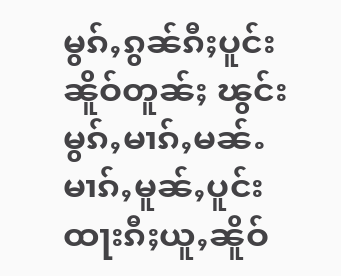မွၵ်ႇၵွၼ်ၵီႈပူင်းၼိူဝ်တူၼ်ႈ ၽွင်းမွၵ်ႇမၢၵ်ႇမၼ်ႉ မၢၵ်ႇမူၼ်ႇပူင်းထႃးၵီႈယူႇၼိူဝ်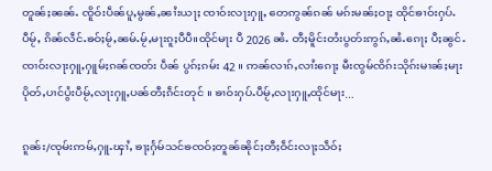တူၼ်ႈၼၼ်ႉ ၸိူဝ်းပဵၼ်ပူႇမွၼ်ႇၼၢႆးယႃႈ ၸၢဝ်းလႃးႁူႇ တေဢွၼ်ၵၼ် မၵ်းမၼ်ႈဝႃႈ ထိုင်ၶၢဝ်းႁပ်ႉပီမႂ်ႇ ၵိၼ်လဵင်ႉၶဝ်ႈမႂ်ႇၼမ်ႉမႂ်ႇမႃးၵူႈပီပီ။ထိုင်မႃး ပီ 2026 ၼႆႉ တီႈမိူင်းတႆးပွတ်းဢွၵ်ႇၼႆႉၵေႃႈ ပီႈၼွင်ႉၸၢဝ်းလႃးႁူႇႁူမ်ႈၵၼ်ၸတ်း ပဵၼ် ပွၵ်ႈၵမ်း 42 ။ ဢၼ်လၢၵ်ႇလၢႆးၵေႃႈ မီးၸွမ်ၸိၵ်းသိုၵ်းမၢၼ်ႈမႃးပိုတ်ႇပၢင်ပွႆးပီမႂ်ႇလႃးႁူႇပၼ်တီႈၵဵင်းတုင် ။ ၶၢဝ်းႁပ်ႉပီမႂ်ႇလႃးႁူႇထိုင်မႃး...

ၵူၼ်း/ၸုမ်းဢမ်ႇႁူႉၾၢႆႇ ၶႃႈႁႅမ်သင်ၶၸဝ်ႈတူၼ်ၼိုင်ႈတီႈဝဵင်းလႃႈသဵဝ်ႈ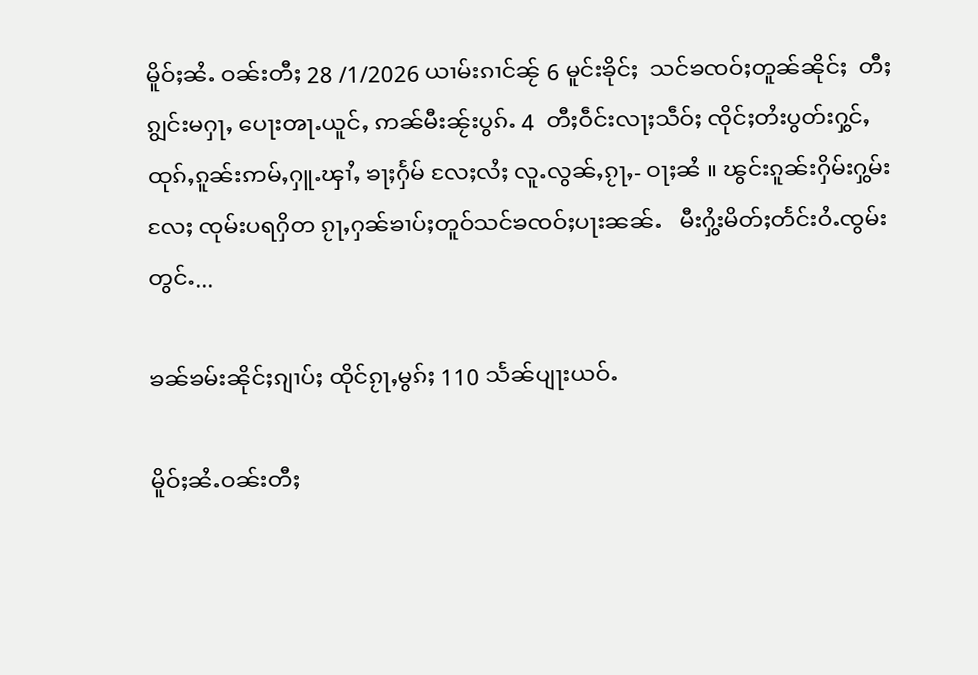မိူဝ်ႈၼႆႉ ဝၼ်းတီႈ 28 /1/2026 ယၢမ်းၵၢင်ၼႂ် 6 မူင်းၶိုင်ႈ  သင်ၶၸဝ်ႈတူၼ်ၼိုင်ႈ  တီႈၵျွင်းမႁႃႇ ပေႃးၻႃႉယူင်ႇ ဢၼ်မီးၼႂ်းပွၵ်ႉ 4  တီႈဝဵင်းလႃႈသဵဝ်ႈ ၸိုင်ႈတႆးပွတ်းႁွင်ႇ ထုၵ်ႇၵူၼ်းဢမ်ႇႁူႉၾၢႆႇ ၶႃႈႁႅမ် လႄႈလႆႈ လူႉလွၼ်ႇၵႂႃႇ- ဝႃႈၼႆ ။ ၽွင်းၵူၼ်းႁိမ်းႁွမ်းလႄႈ ၸုမ်းပရႁိတ ၵႂႃႇႁၼ်ၶၢပ်ႈတူဝ်သင်ၶၸဝ်ႈပႃးၼၼ်ႉ   မီးႁွႆးမိတ်ႈတႅင်းဝႆႉၸွမ်း  တွင်ႉ...

ၶၼ်ၶမ်းၼိုင်ႈၵျၢပ်ႈ ထိုင်ၵႂႃႇမွၵ်ႈ 110 သႅၼ်ပျႃးယဝ်ႉ

မိူဝ်ႈၼႆႉဝၼ်းတီႈ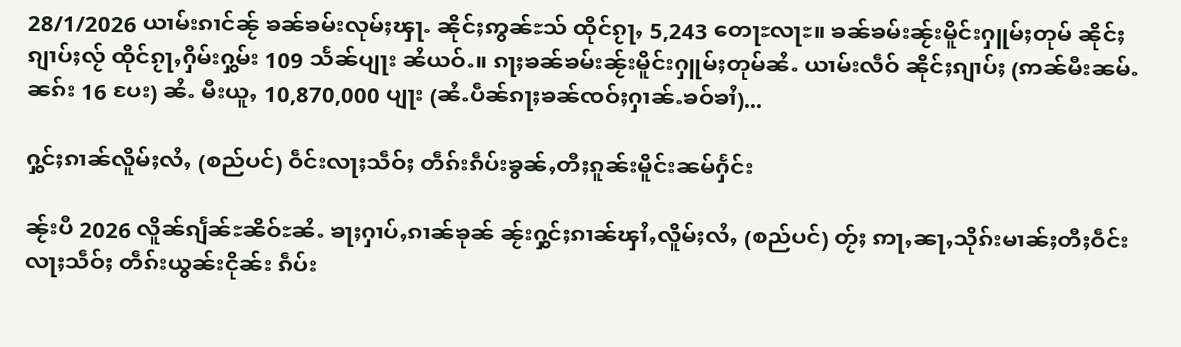28/1/2026 ယၢမ်းၵၢင်ၼႂ် ၶၼ်ၶမ်းလုမ်ႈၾႃႉ ၼိုင်ႈဢွၼ်ႊသ် ထိုင်ၵႂႃႇ 5,243 တေႃႊလႃႊ။ ၶၼ်ၶမ်းၼႂ်းမိူင်းႁူမ်ႈတုမ် ၼိုင်ႈၵျၢပ်ႈလႂ် ထိုင်ၵႂႃႇႁိမ်းႁွမ်း 109 သႅၼ်ပျႃး ၼႆယဝ်ႉ။ ၵႃႈၶၼ်ၶမ်းၼႂ်းမိူင်းႁူမ်ႈတုမ်ၼႆႉ ယၢမ်းလဵဝ် ၼိုင်ႈၵျၢပ်ႈ (ဢၼ်မီးၼမ်ႉၼၵ်း 16 ပႄး) ၼႆႉ မီးယူႇ 10,870,000 ပျႃး (ၼႆႉပဵၼ်ၵႃႈၶၼ်ၸဝ်ႈႁၢၼ်ႉၶဝ်ၶၢႆ)...

ႁွင်ႈၵၢၼ်လိူမ်ႈလႆႇ (စည်ပင်) ဝဵင်းလႃႈသဵဝ်ႈ တဵၵ်းၵဵပ်းၶွၼ်ႇတီႈၵူၼ်းမိူင်းၼမ်ႁႅင်း

ၼႂ်းပီ 2026 လိူၼ်ၵျႅၼ်ႊၼိဝ်ႊၼႆႉ ၶႃႈႁၢပ်ႇၵၢၼ်ၶုၼ် ၼႂ်းႁွင်ႈၵၢၼ်ၾၢႆႇလိူမ်ႈလႆႇ (စည်ပင်) တႂ်ႈ ဢႃႇၼႃႇသိုၵ်းမၢၼ်ႈတီႈဝဵင်းလႃႈသဵဝ်ႈ တဵၵ်းယွၼ်းငိုၼ်း ၵဵပ်း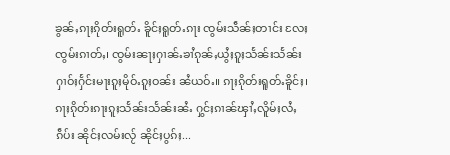ၶွၼ်ႇၵႃႈၵိုတ်းရူတ်ႉ ၶိူင်ႈရူတ်ႉၵႃး ၸွမ်းသဵၼ်ႈတၢင်း လႄႈ ၸွမ်းၵၢတ်ႇ၊ ၸွမ်းၼႃႈႁၢၼ်ႉၶၢႆၵုၼ်ႇယွႆႈၵူႈသႅၼ်းသႅၼ်း ႁၢဝ်ႈႁႅင်းမႃးၵူႈမိုဝ်ႉၵူႈဝၼ်း ၼႆယဝ်ႉ။ ၵႃႈၵိုတ်းရူတ်ႉၶိူင်ႈ၊ ၵႃႈၵိုတ်းၵႃးၵူႈသႅၼ်းသႅၼ်းၼႆႉ ႁွင်ႈၵၢၼ်ၾၢႆႇလိူမ်ႈလႆႇ ၵဵပ်း ၼိုင်ႈလမ်းလႂ် ၼိုင်ႈပွၵ်ႈ...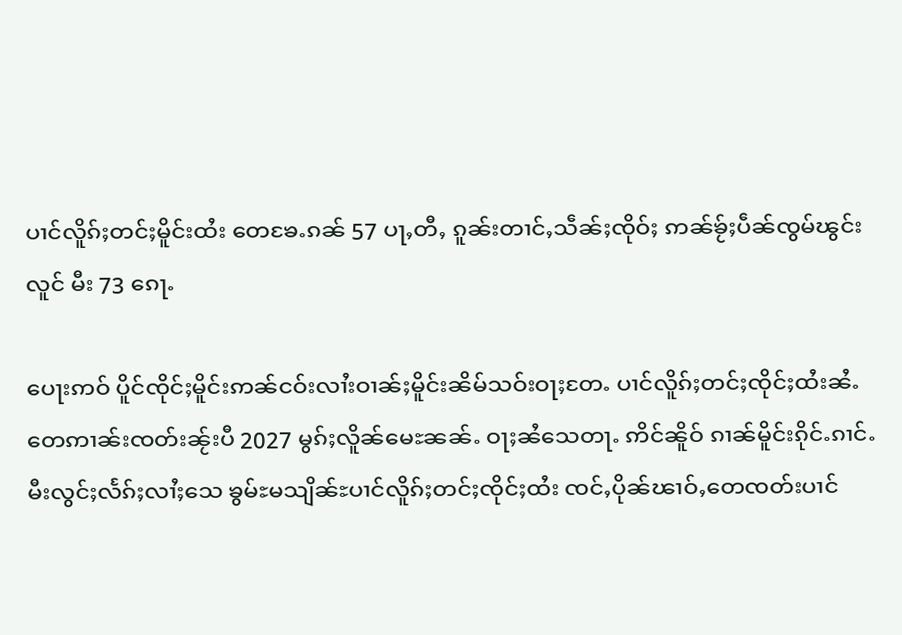ပၢင်လိူၵ်ႈတင်ႈမိူင်းထႆး တေၶႄႉၵၼ် 57 ပႃႇတီႇ ၵူၼ်းတၢင်ႇသဵၼ်ႈၸိုဝ်ႈ ဢၼ်ၶႂ်ႈပဵၼ်ၸွမ်ၽွင်းလူင် မီး 73 ၵေႃႉ

ပေႃးဢဝ် ပိူင်ၸိုင်ႈမိူင်းဢၼ်ငဝ်းလၢႆးဝၢၼ်ႈမိူင်းၼိမ်သဝ်းဝႃႈတႄႉ ပၢင်လိူၵ်ႈတင်ႈၸိုင်ႈထႆးၼႆႉ တေဢၢၼ်းၸတ်းၼႂ်းပီ 2027 မွၵ်ႈလိူၼ်မေႊၼၼ်ႉ ဝႃႈၼႆသေတႃႉ ဢိင်ၼိူဝ် ၵၢၼ်မိူင်းၵိုင်ႉၵၢင်ႉမီးလွင်ႈလႅၵ်ႈလၢႆႈသေ ၶွမ်ႊမသျိၼ်ႊပၢင်လိူၵ်ႈတင်ႈၸိုင်ႈထႆး ၸင်ႇပိုၼ်ၽၢဝ်ႇတေၸတ်းပၢင်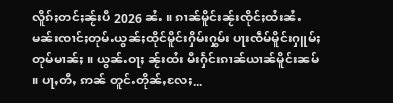လိူၵ်ႈတင်ႈၼႂ်းပီ 2026 ၼႆႉ ။ ၵၢၼ်မိူင်းၼႂ်းၸိုင်ႈထႆးၼႆႉ မၼ်းၸၢင်ႈတုမ်ႉယွၼ်ႈထိုင်မိူင်းႁိမ်းႁွမ်း ပႃးၸဵမ်မိူင်းႁူမ်ႈတုမ်မၢၼ်ႈ ။ ယွၼ်ႉဝႃႈ ၼႂ်းထႆး မီးႁႅင်းၵၢၼ်ယၢၼ်မိူင်းၼမ် ။ ပႃႇတီႇ ဢၼ် တူင်ႉတိုၼ်ႇလႄႈ...